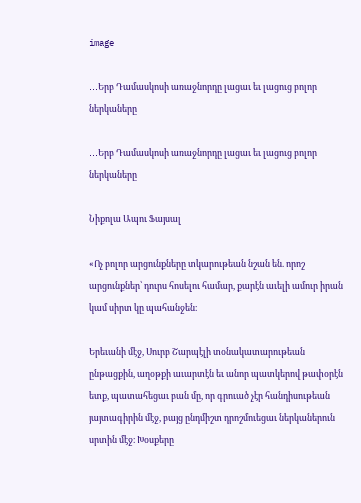image

․․․Երբ Դամասկոսի առաջնորդը լացաւ եւ լացուց բոլոր ներկաները

․․․Երբ Դամասկոսի առաջնորդը լացաւ եւ լացուց բոլոր ներկաները

Նիքոլա Ապու Ֆայսալ

«Ոչ բոլոր արցունքները տկարութեան նշան են. որոշ արցունքներ՝ դուրս հոսելու համար, քարէն աւելի ամուր իրան կամ սիրտ կը պահանջեն։

Երեւանի մէջ, Սուրբ Շարպէլի տօնակատարութեան ընթացքին, աղօթքի աւարտէն եւ անոր պատկերով թափօրէն ետք, պատահեցաւ բան մը, որ գրուած չէր հանդիսութեան յայտագիրին մէջ, բայց ընդմիշտ դրոշմուեցաւ ներկաներուն սրտին մէջ։ Խօսքերը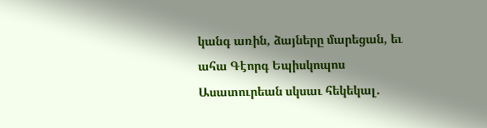կանգ առին, ձայները մարեցան, եւ ահա Գէորգ Եպիսկոպոս Ասատուրեան սկսաւ հեկեկալ.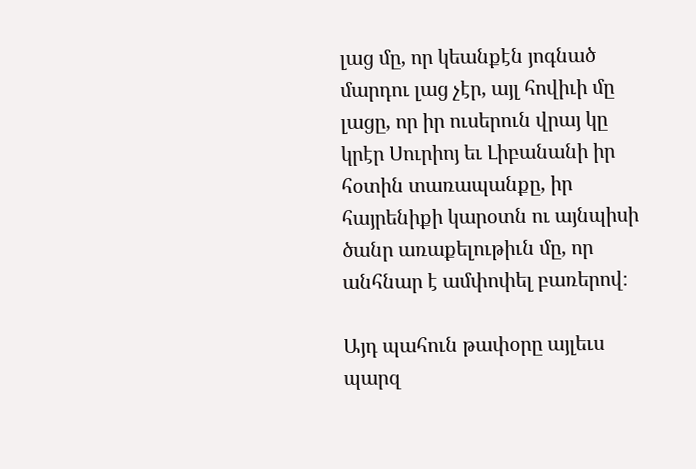լաց մը, որ կեանքէն յոգնած մարդու լաց չէր, այլ հովիւի մը լացը, որ իր ուսերուն վրայ կը կրէր Սուրիոյ եւ Լիբանանի իր հօտին տառապանքը, իր հայրենիքի կարօտն ու այնպիսի ծանր առաքելութիւն մը, որ անհնար է ամփոփել բառերով։

Այդ պահուն թափօրը այլեւս պարզ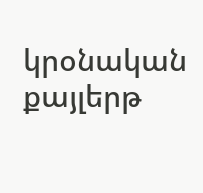կրօնական քայլերթ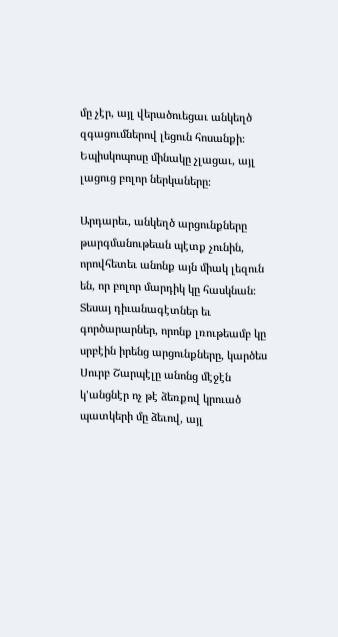մը չէր, այլ վերածուեցաւ անկեղծ զգացումներով լեցուն հոսանքի։ Եպիսկոպոսը մինակը չլացաւ, այլ լացուց բոլոր ներկաները։

Արդարեւ, անկեղծ արցունքները թարգմանութեան պէտք չունին, որովհետեւ անոնք այն միակ լեզուն են, որ բոլոր մարդիկ կը հասկնան։ Տեսայ դիւանագէտներ եւ գործարարներ, որոնք լռութեամբ կը սրբէին իրենց արցունքները, կարծես Սուրբ Շարպէլը անոնց մէջէն կ'անցնէր ոչ թէ ձեռքով կրուած պատկերի մը ձեւով, այլ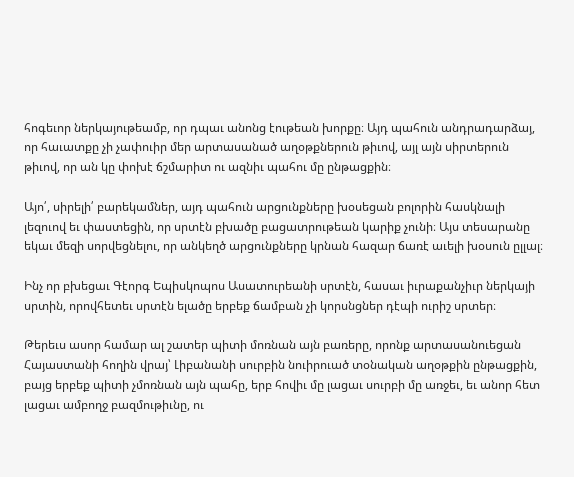հոգեւոր ներկայութեամբ, որ դպաւ անոնց էութեան խորքը։ Այդ պահուն անդրադարձայ, որ հաւատքը չի չափուիր մեր արտասանած աղօթքներուն թիւով, այլ այն սիրտերուն թիւով, որ ան կը փոխէ ճշմարիտ ու ազնիւ պահու մը ընթացքին։

Այո՛, սիրելի՛ բարեկամներ, այդ պահուն արցունքները խօսեցան բոլորին հասկնալի լեզուով եւ փաստեցին, որ սրտէն բխածը բացատրութեան կարիք չունի։ Այս տեսարանը եկաւ մեզի սորվեցնելու, որ անկեղծ արցունքները կրնան հազար ճառէ աւելի խօսուն ըլլալ։

Ինչ որ բխեցաւ Գէորգ Եպիսկոպոս Ասատուրեանի սրտէն, հասաւ իւրաքանչիւր ներկայի սրտին, որովհետեւ սրտէն ելածը երբեք ճամբան չի կորսնցներ դէպի ուրիշ սրտեր։

Թերեւս ասոր համար ալ շատեր պիտի մոռնան այն բառերը, որոնք արտասանուեցան Հայաստանի հողին վրայ՝ Լիբանանի սուրբին նուիրուած տօնական աղօթքին ընթացքին, բայց երբեք պիտի չմոռնան այն պահը, երբ հովիւ մը լացաւ սուրբի մը առջեւ, եւ անոր հետ լացաւ ամբողջ բազմութիւնը, ու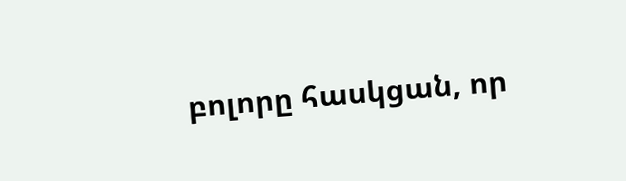բոլորը հասկցան, որ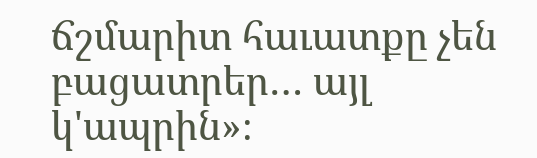ճշմարիտ հաւատքը չեն բացատրեր… այլ կ'ապրին»։